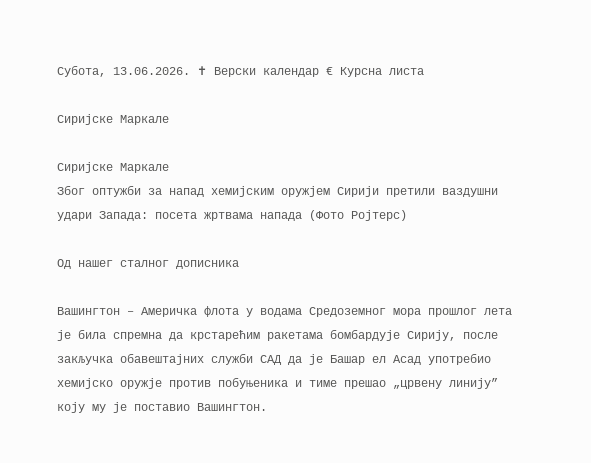Субота, 13.06.2026. ✝ Верски календар € Курсна листа

Сиријске Маркале

Сиријске Маркале
Због оптужби за напад хемијским оружјем Сирији претили ваздушни удари Запада: посета жртвама напада (Фото Ројтерс)

Од нашег сталног дописника

Вашингтон – Америчка флота у водама Средоземног мора прошлог лета је била спремна да крстарећим ракетама бомбардује Сирију, после закључка обавештајних служби САД да је Башар ел Асад употребио хемијско оружје против побуњеника и тиме прешао „црвену линију” коју му је поставио Вашингтон.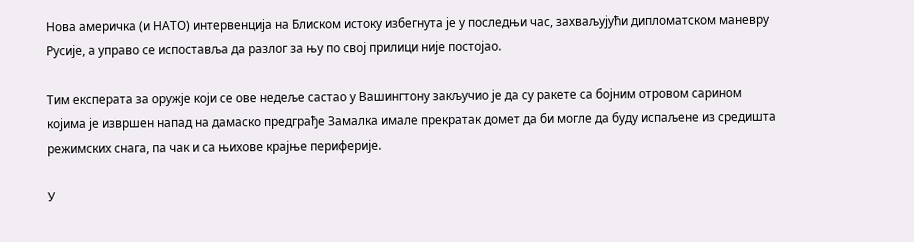Нова америчка (и НАТО) интервенција на Блиском истоку избегнута је у последњи час, захваљујући дипломатском маневру Русије, а управо се испоставља да разлог за њу по свој прилици није постојао.

Тим експерата за оружје који се ове недеље састао у Вашингтону закључио је да су ракете са бојним отровом сарином којима је извршен напад на дамаско предграђе Замалка имале прекратак домет да би могле да буду испаљене из средишта режимских снага, па чак и са њихове крајње периферије.

У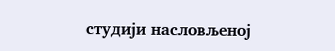студији насловљеној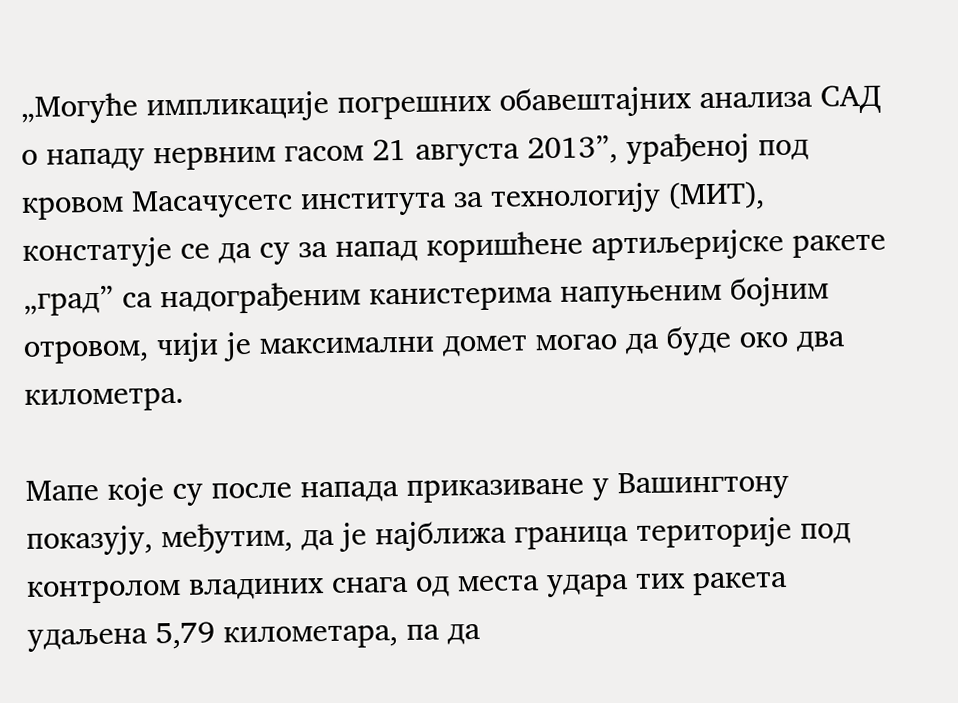„Могуће импликације погрешних обавештајних анализа САД о нападу нервним гасом 21 августа 2013”, урађеној под кровом Масачусетс института за технологију (МИТ), констатује се да су за напад коришћене артиљеријске ракете „град” са надограђеним канистерима напуњеним бојним отровом, чији је максимални домет могао да буде око два километра.

Мапе које су после напада приказиване у Вашингтону показују, међутим, да је најближа граница територије под контролом владиних снага од места удара тих ракета удаљена 5,79 километара, па да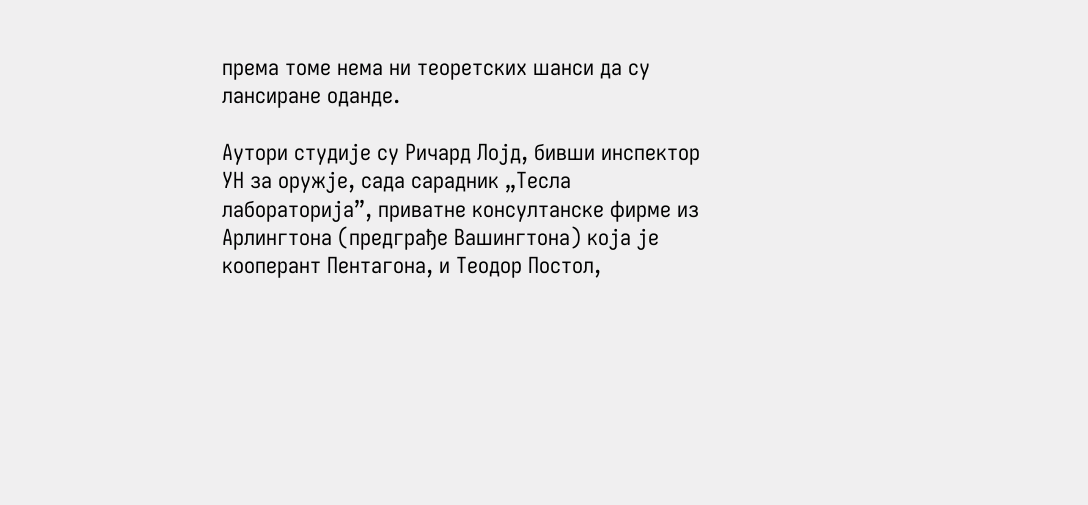према томе нема ни теоретских шанси да су лансиране оданде.

Аутори студије су Ричард Лојд, бивши инспектор УН за оружје, сада сарадник „Тесла лабораторија”, приватне консултанске фирме из Арлингтона (предграђе Вашингтона) која је кооперант Пентагона, и Теодор Постол,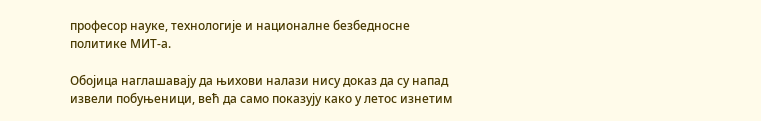професор науке, технологије и националне безбедносне политике МИТ-а.

Обојица наглашавају да њихови налази нису доказ да су напад извели побуњеници, већ да само показују како у летос изнетим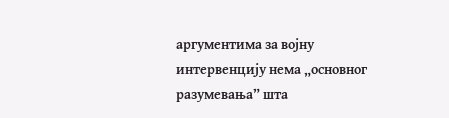аргументима за војну интервенцију нема „основног разумевања” шта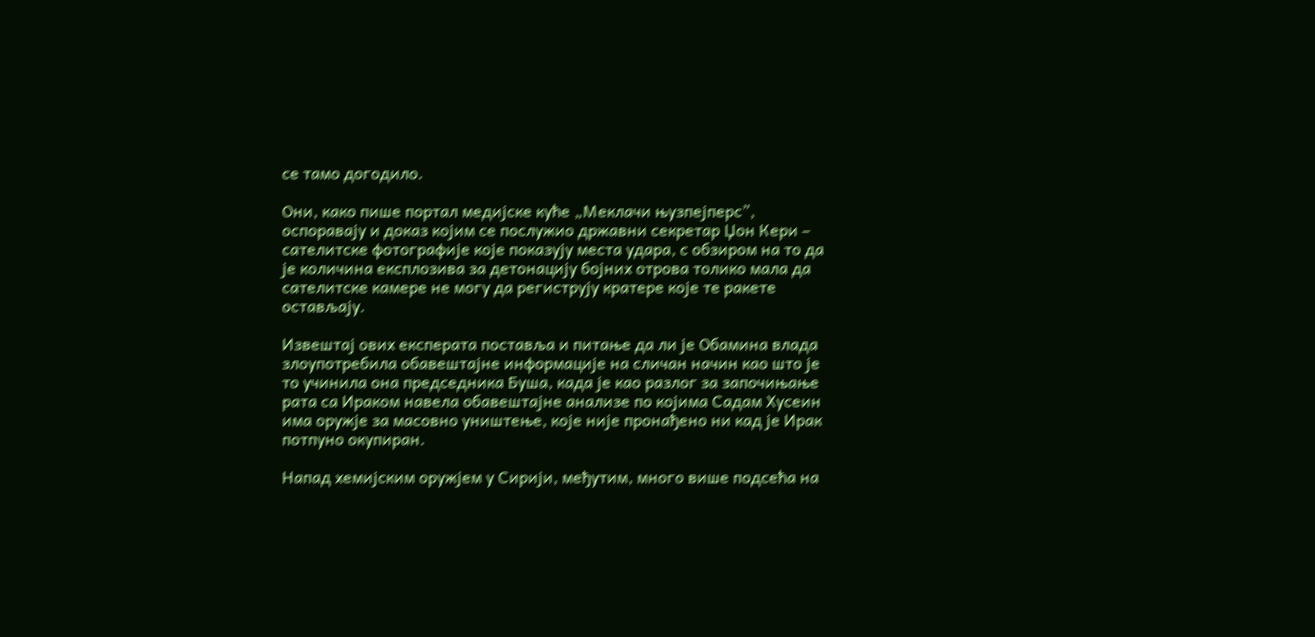се тамо догодило.

Они, како пише портал медијске куће „Меклачи њузпејперс”, оспоравају и доказ којим се послужио државни секретар Џон Кери – сателитске фотографије које показују места удара, с обзиром на то да је количина експлозива за детонацију бојних отрова толико мала да сателитске камере не могу да региструју кратере које те ракете остављају.

Извештај ових експерата поставља и питање да ли је Обамина влада злоупотребила обавештајне информације на сличан начин као што је то учинила она председника Буша, када је као разлог за започињање рата са Ираком навела обавештајне анализе по којима Садам Хусеин има оружје за масовно уништење, које није пронађено ни кад је Ирак потпуно окупиран.

Напад хемијским оружјем у Сирији, међутим, много више подсећа на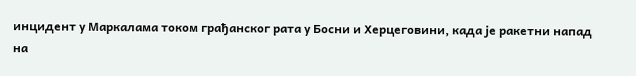инцидент у Маркалама током грађанског рата у Босни и Херцеговини, када је ракетни напад на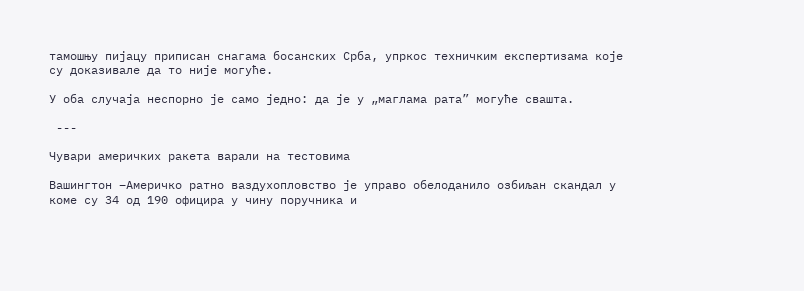тамошњу пијацу приписан снагама босанских Срба, упркос техничким експертизама које су доказивале да то није могуће.

У оба случаја неспорно је само једно: да је у „маглама рата” могуће свашта.

 ---

Чувари америчких ракета варали на тестовима

Вашингтон –Америчко ратно ваздухопловство је управо обелоданило озбиљан скандал у коме су 34 од 190 официра у чину поручника и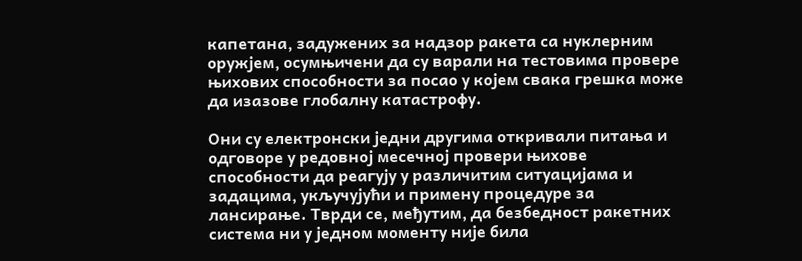капетана, задужених за надзор ракета са нуклерним оружјем, осумњичени да су варали на тестовима провере њихових способности за посао у којем свака грешка може да изазове глобалну катастрофу.

Они су електронски једни другима откривали питања и одговоре у редовној месечној провери њихове способности да реагују у различитим ситуацијама и задацима, укључујући и примену процедуре за лансирање. Тврди се, међутим, да безбедност ракетних система ни у једном моменту није била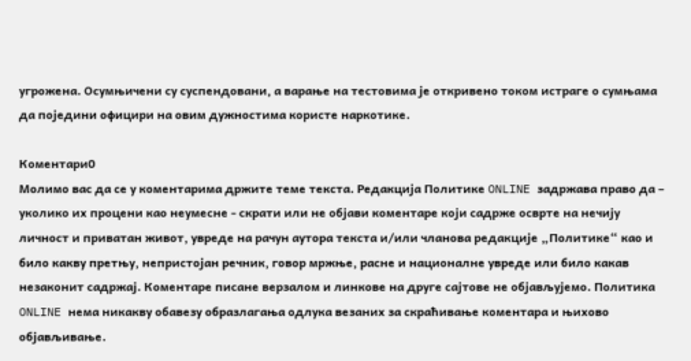угрожена. Осумњичени су суспендовани, а варање на тестовима је откривено током истраге о сумњама да поједини официри на овим дужностима користе наркотике.

Коментари0
Молимо вас да се у коментарима држите теме текста. Редакција Политике ONLINE задржава право да – уколико их процени као неумесне - скрати или не објави коментаре који садрже осврте на нечију личност и приватан живот, увреде на рачун аутора текста и/или чланова редакције „Политике“ као и било какву претњу, непристојан речник, говор мржње, расне и националне увреде или било какав незаконит садржај. Коментаре писане верзалом и линкове на друге сајтове не објављујемо. Политика ONLINE нема никакву обавезу образлагања одлука везаних за скраћивање коментара и њихово објављивање.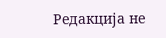Редакција не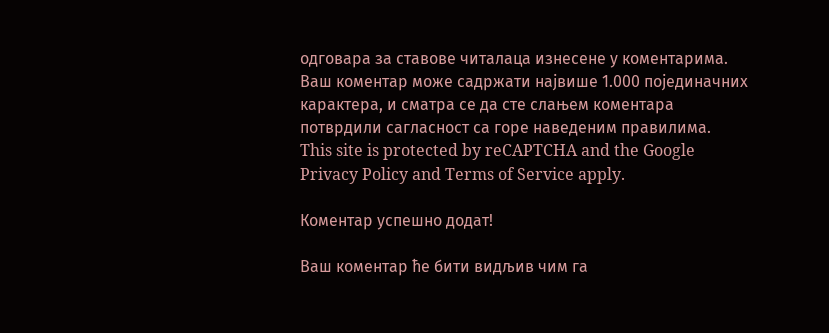одговара за ставове читалаца изнесене у коментарима. Ваш коментар може садржати највише 1.000 појединачних карактера, и сматра се да сте слањем коментара потврдили сагласност са горе наведеним правилима.
This site is protected by reCAPTCHA and the Google Privacy Policy and Terms of Service apply.

Комeнтар успeшно додат!

Ваш комeнтар ћe бити видљив чим га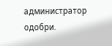администратор одобри.